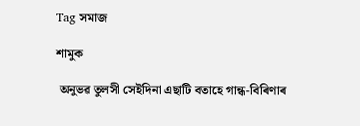Tag সমাজ

শামুক

 অনুভৱ তুলসী সেইদিনা এছাটি বতাহে গান্ধ-বিৰিণাৰ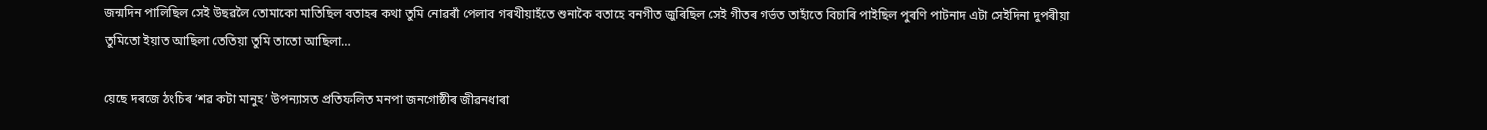জন্মদিন পালিছিল সেই উছৱলৈ তোমাকো মাতিছিল বতাহৰ কথা তুমি নোৱৰাঁ পেলাব গৰখীয়াহঁতে শুনাকৈ বতাহে বনগীত জুৰিছিল সেই গীতৰ গৰ্ভত তাহাঁতে বিচাৰি পাইছিল পুৰণি পাটনাদ এটা সেইদিনা দুপৰীয়া তুমিতো ইয়াত আছিলা তেতিয়া তুমি তাতো আছিলা…

য়েছে দৰজে ঠংচিৰ ‘শৱ কটা মানুহ’ উপন্যাসত প্ৰতিফলিত মনপা জনগোষ্ঠীৰ জীৱনধাৰা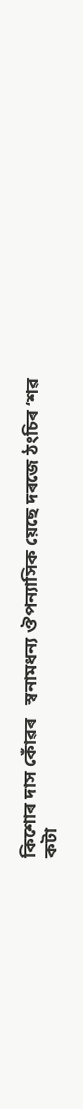কিশোৰ দাস কোঁৱৰ   স্বনামধন্য ঔপন্যাসিক য়েছে দৰজে ঠংচিৰ ‘শৱ কটা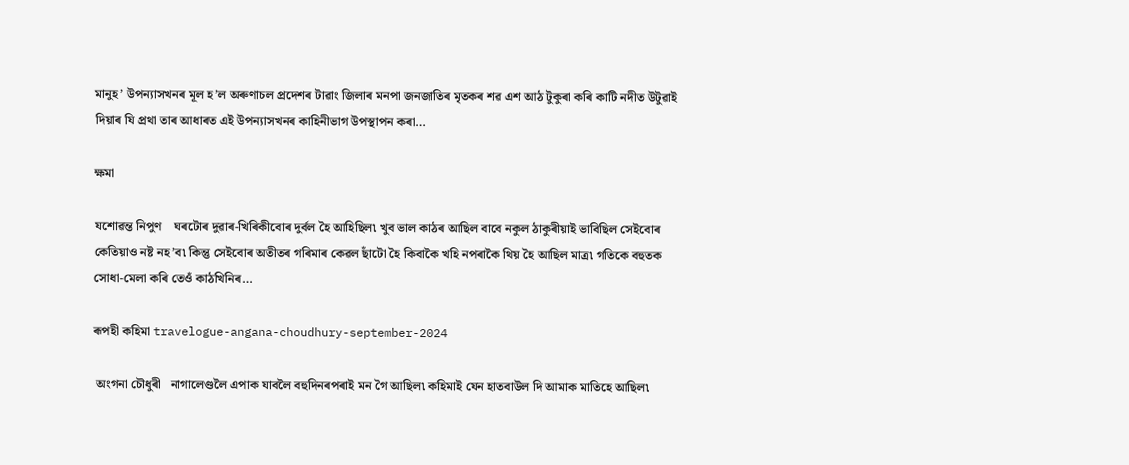মানুহ’ উপন্যাসখনৰ মূল হ’ল অৰুণাচল প্ৰদেশৰ টাৱাং জিলাৰ মনপা জনজাতিৰ মৃতকৰ শৱ এশ আঠ টুকুৰা কৰি কাটি নদীত উটুৱাই দিয়াৰ যি প্ৰথা তাৰ আধাৰত এই উপন্যাসখনৰ কাহিনীভাগ উপস্থাপন কৰা…

ক্ষমা

যশোৱন্ত নিপুণ    ঘৰটোৰ দুৱাৰ-খিৰিকীবোৰ দুৰ্বল হৈ আহিছিল৷ খুব ভাল কাঠৰ আছিল বাবে নকুল ঠাকুৰীয়াই ভাবিছিল সেইবোৰ কেতিয়াও নষ্ট নহ’ব৷ কিন্তু সেইবোৰ অতীতৰ গৰিমাৰ কেৱল ছাঁটো হৈ কিবাকৈ খহি নপৰাকৈ থিয় হৈ আছিল মাত্ৰ৷ গতিকে বহুতক সোধা-মেলা কৰি তেওঁ কাঠখিনিৰ…

ৰূপহী কহিমা travelogue-angana-choudhury-september-2024

 অংগনা চৌধুৰী   নাগালেণ্ডলৈ এপাক যাবলৈ বহুদিনৰপৰাই মন গৈ আছিল৷ কহিমাই যেন হাতবাউল দি আমাক মাতিহে আছিল৷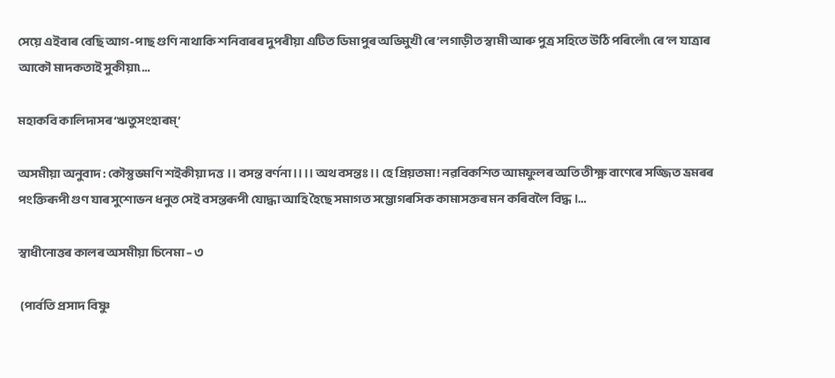সেয়ে এইবাৰ বেছি আগ-পাছ গুণি নাথাকি শনিবাৰৰ দুপৰীয়া এটিত ডিমাপুৰ অভিমুখী ৰে’লগাড়ীত স্বামী আৰু পুত্ৰ সহিতে উঠি পৰিলোঁ৷ ৰে’ল যাত্ৰাৰ আকৌ মাদকতাই সুকীয়া৷…

মহাকবি কালিদাসৰ ‘ঋতুসংহাৰম্’

অসমীয়া অনুবাদ : কৌস্তুভমণি শইকীয়া দত্ত  ।। বসন্ত বৰ্ণনা ।। ।। অথ বসন্তঃ ।। হে প্ৰিয়তমা! নৱবিকশিত আমফুলৰ অতি তীক্ষ্ণ বাণেৰে সজ্জিত ভ্ৰমৰৰ পংক্তিৰূপী গুণ যাৰ সুশোভন ধনুত সেই বসন্তৰূপী যোদ্ধা আহি হৈছে সমাগত সম্ভোগৰসিক কামাসক্তৰ মন কৰিবলৈ বিদ্ধ ।…

স্বাধীনোত্তৰ কালৰ অসমীয়া চিনেমা – ৩

 (পাৰ্বতি প্ৰসাদ বিষ্ণু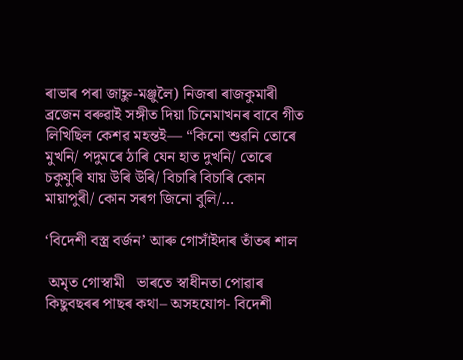ৰাভাৰ পৰা জাহ্নু-মঞ্জুলৈ) নিজৰা ৰাজকুমাৰী ব্ৰজেন বৰুৱাই সঙ্গীত দিয়া চিনেমাখনৰ বাবে গীত লিখিছিল কেশৱ মহন্তই— “কিনো শুৱনি তোৰে মুখনি/ পদুমৰে ঠাৰি যেন হাত দুখনি/ তোৰে চকুযুৰি যায় উৰি উৰি/ বিচাৰি বিচাৰি কোন মায়াপুৰী/ কোন সৰগ জিনো বুলি/…

‘বিদেশী বস্ত্ৰ বৰ্জন’ আৰু গোসাঁইদাৰ তাঁতৰ শাল

 অমৃত গোস্বামী   ভাৰতে স্বাধীনতা পোৱাৰ কিছুবছৰৰ পাছৰ কথা– অসহযোগ- বিদেশী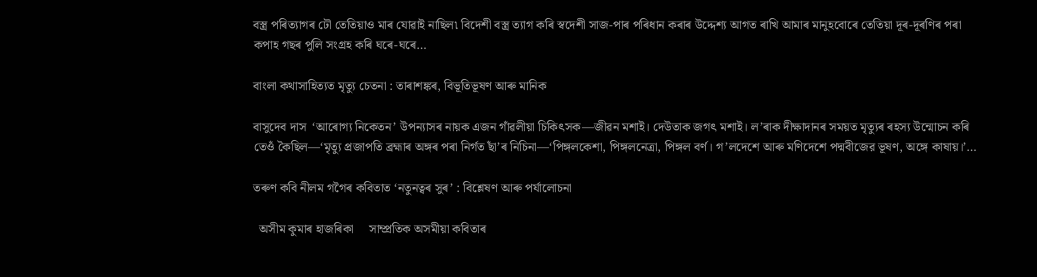বস্ত্ৰ পৰিত্যাগৰ ঢৌ তেতিয়াও মাৰ যোৱাই নাছিল৷ বিদেশী বস্ত্ৰ ত্যাগ কৰি স্বদেশী সাজ-পাৰ পৰিধান কৰাৰ উদ্দেশ্য আগত ৰাখি আমাৰ মানুহবোৰে তেতিয়া দূৰ-দূৰণিৰ পৰা কপাহ গছৰ পুলি সংগ্ৰহ কৰি ঘৰে-ঘৰে…

বাংলা কথাসাহিত্যত মৃত্যু চেতনা : তাৰাশঙ্কৰ, বিভূতিভূষণ আৰু মানিক

বাসুদেব দাস  ‘আৰোগ্য নিকেতন’ উপন্যাসৰ নায়ক এজন গাঁৱলীয়া চিকিৎসক—জীৱন মশাই। দেউতাক জগৎ মশাই। ল’ৰাক দীক্ষাদানৰ সময়ত মৃত্যুৰ ৰহস্য উন্মোচন কৰি তেওঁ কৈছিল—‘মৃত্যু প্রজাপতি ব্রহ্মাৰ অঙ্গৰ পৰা নির্গত ছাঁ’ৰ নিচিনা—‘পিঙ্গলকেশা, পিঙ্গলনেত্রা, পিঙ্গল বর্ণ। গ’লদেশে আৰু মণিদেশে পদ্মবীজের ভূষণ, অঙ্গে কাষায়।’…

তৰুণ কবি নীলম গগৈৰ কবিতাত ‘নতুনত্বৰ সুৰ’ : বিশ্লেষণ আৰু পৰ্যালোচনা

  অসীম কুমাৰ হাজৰিকা     সাম্প্ৰতিক অসমীয়া কবিতাৰ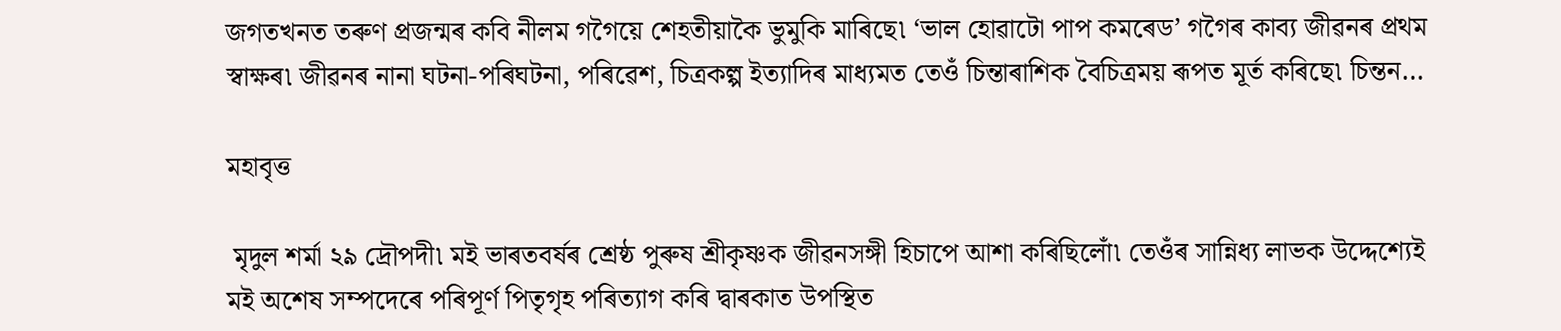জগতখনত তৰুণ প্ৰজন্মৰ কবি নীলম গগৈয়ে শেহতীয়াকৈ ভুমুকি মাৰিছে৷ ‘ভাল হোৱাটো পাপ কমৰেড’ গগৈৰ কাব্য জীৱনৰ প্ৰথম স্বাক্ষৰ৷ জীৱনৰ নানা ঘটনা-পৰিঘটনা, পৰিৱেশ, চিত্ৰকল্প ইত্যাদিৰ মাধ্যমত তেওঁ চিন্তাৰাশিক বৈচিত্ৰময় ৰূপত মূৰ্ত কৰিছে৷ চিন্তন…

মহাবৃত্ত

 মৃদুল শৰ্মা ২৯ দ্ৰৌপদী৷ মই ভাৰতবৰ্ষৰ শ্ৰেষ্ঠ পুৰুষ শ্ৰীকৃষ্ণক জীৱনসঙ্গী হিচাপে আশা কৰিছিলোঁ৷ তেওঁৰ সান্নিধ্য লাভক উদ্দেশ্যেই মই অশেষ সম্পদেৰে পৰিপূৰ্ণ পিতৃগৃহ পৰিত্যাগ কৰি দ্বাৰকাত উপস্থিত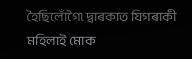হৈছিলোঁগৈ৷ দ্বাৰকাত যিগৰাকী মহিলাই মোক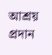আশ্ৰয় প্ৰদান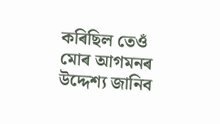কৰিছিল তেওঁ মোৰ আগমনৰ উদ্দেশ্য জানিব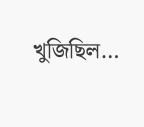খুজিছিল…